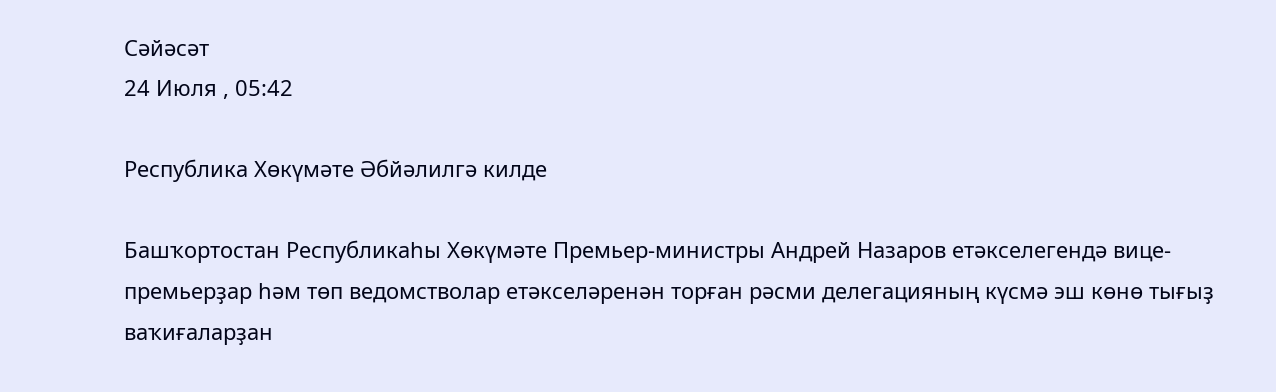Сәйәсәт
24 Июля , 05:42

Республика Хөкүмәте Әбйәлилгә килде

Башҡортостан Республикаһы Хөкүмәте Премьер-министры Андрей Назаров етәкселегендә вице-премьерҙар һәм төп ведомстволар етәкселәренән торған рәсми делегацияның күсмә эш көнө тығыҙ ваҡиғаларҙан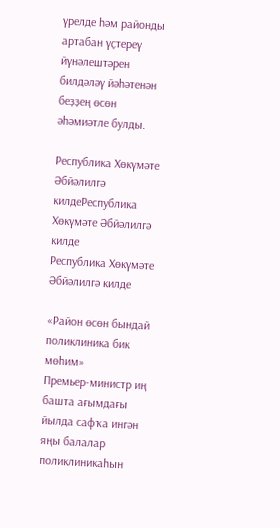үрелде һәм районды артабан үҫтереү йүнәлештәрен билдәләү йәһәтенән беҙҙең өсөн әһәмиәтле булды.

Республика Хөкүмәте Әбйәлилгә килдеРеспублика Хөкүмәте Әбйәлилгә килде
Республика Хөкүмәте Әбйәлилгә килде

«Район өсөн бындай поликлиника бик мөһим»
Премьер-министр иң башта ағымдағы йылда сафҡа ингән яңы балалар поликлиникаһын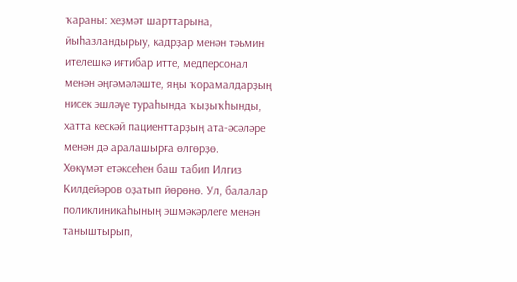ҡараны: хеҙмәт шарттарына, йыһазландырыу, кадрҙар менән тәьмин ителешкә иғтибар итте, медперсонал менән әңгәмәләште, яңы ҡорамалдарҙың нисек эшләүе тураһында ҡыҙыҡһынды, хатта кескәй пациенттарҙың ата-әсәләре менән дә аралашырға өлгөрҙө.
Хөкүмәт етәксеһен баш табип Илгиз Килдейәров оҙатып йөрөнө. Ул, балалар поликлиникаһының эшмәкәрлеге менән таныштырып,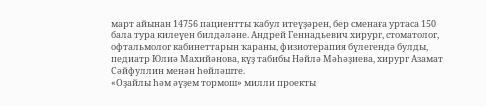март айынан 14756 пациентты ҡабул итеүҙәрен, бер сменаға уртаса 150 бала тура килеүен билдәләне. Андрей Геннадьевич хирург, стоматолог, офтальмолог кабинеттарын ҡараны, физиотерапия бүлегендә булды, педиатр Юлиә Махийәнова, күҙ табибы Нәйлә Мәһәҙиева, хирург Азамат Сәйфуллин менән һөйләште.
«Оҙайлы һәм әүҙем тормош» милли проекты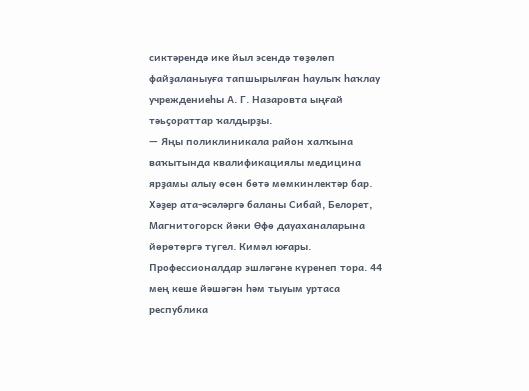сиктәрендә ике йыл эсендә төҙөлөп файҙаланыуға тапшырылған һаулыҡ һаҡлау учреждениеһы А. Г. Назаровта ыңғай тәьҫораттар ҡалдырҙы.
— Яңы поликлиникала район халҡына ваҡытында квалификациялы медицина ярҙамы алыу өсөн бөтә мөмкинлектәр бар. Хәҙер ата-әсәләргә баланы Сибай, Белорет, Магнитогорск йәки Өфө дауаханаларына йөрөтөргә түгел. Кимәл юғары. Профессионалдар эшләгәне күренеп тора. 44 мең кеше йәшәгән һәм тыуым уртаса республика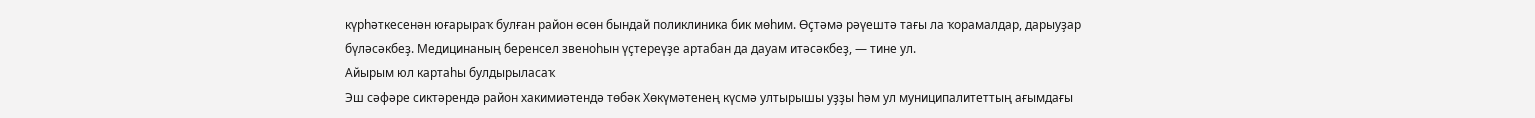күрһәткесенән юғарыраҡ булған район өсөн бындай поликлиника бик мөһим. Өҫтәмә рәүештә тағы ла ҡорамалдар, дарыуҙар бүләсәкбеҙ. Медицинаның беренсел звеноһын үҫтереүҙе артабан да дауам итәсәкбеҙ, — тине ул.
Айырым юл картаһы булдырыласаҡ
Эш сәфәре сиктәрендә район хакимиәтендә төбәк Хөкүмәтенең күсмә ултырышы уҙҙы һәм ул муниципалитеттың ағымдағы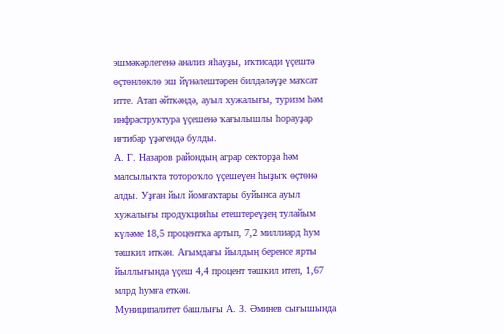эшмәкәрлегенә анализ яһауҙы, иҡтисади үҫештә өҫтөнлөклө эш йүнәлештәрен билдәләүҙе маҡсат итте. Атап әйткәндә, ауыл хужалығы, туризм һәм инфраструктура үҫешенә ҡағылышлы һорауҙар иғтибар үҙәгендә булды.
А. Г. Назаров райондың аграр секторҙа һәм малсылыҡта тотороҡло үҫешеүен һыҙыҡ өҫтөнә алды. Уҙған йыл йомғаҡтары буйынса ауыл хужалығы продукцияһы етештереүҙең тулайым күләме 18,5 процентҡа артып, 7,2 миллиард һум тәшкил иткән. Ағымдағы йылдың беренсе ярты йыллығында үҫеш 4,4 процент тәшкил итеп, 1,67 млрд һумға еткән.
Муниципалитет башлығы А. З. Әминев сығышында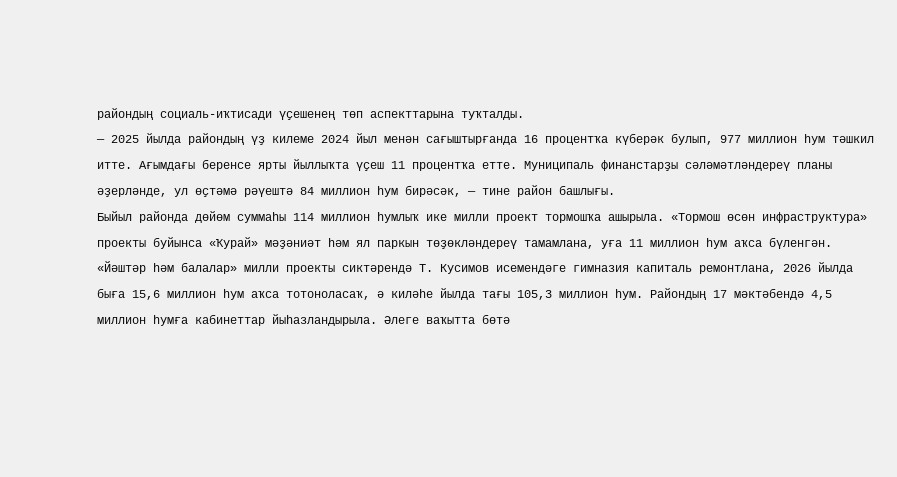райондың социаль-иҡтисади үҫешенең төп аспекттарына туҡталды.
— 2025 йылда райондың үҙ килеме 2024 йыл менән сағыштырғанда 16 процентҡа күберәк булып, 977 миллион һум тәшкил итте. Ағымдағы беренсе ярты йыллыҡта үҫеш 11 процентҡа етте. Муниципаль финанстарҙы сәләмәтләндереү планы әҙерләнде, ул өҫтәмә рәүештә 84 миллион һум бирәсәк, — тине район башлығы.
Быйыл районда дөйөм суммаһы 114 миллион һумлыҡ ике милли проект тормошҡа ашырыла. «Тормош өсөн инфраструктура» проекты буйынса «Ҡурай» мәҙәниәт һәм ял паркын төҙөкләндереү тамамлана, уға 11 миллион һум аҡса бүленгән. «Йәштәр һәм балалар» милли проекты сиктәрендә Т. Кусимов исемендәге гимназия капиталь ремонтлана, 2026 йылда быға 15,6 миллион һум аҡса тотоноласаҡ, ә киләһе йылда тағы 105,3 миллион һум. Райондың 17 мәктәбендә 4,5 миллион һумға кабинеттар йыһазландырыла. Әлеге ваҡытта бөтә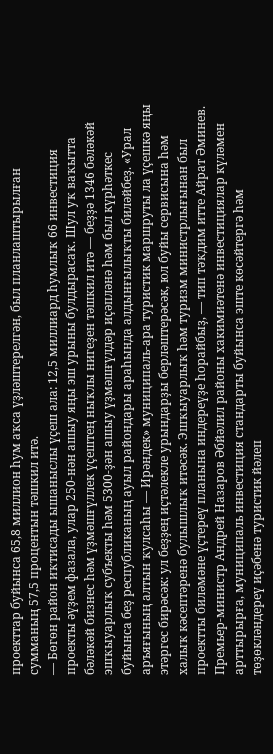проекттар буйынса 65,8 миллион һум аҡса үҙләштерелгән, был планлаштырылған сумманың 57,5 процентын тәшкил итә.
— Бөгөн район иҡтисады ышаныслы үҫеш ала: 12,5 миллиард һумлыҡ 66 инвестиция проекты әүҙем фазала, улар 250-нән ашыу яңы эш урыны булдырасаҡ. Шул уҡ ваҡытта бәләкәй бизнес һәм үҙмәшғүллек үҫештең ныҡлы нигеҙен тәшкил итә — беҙҙә 1346 бәләкәй эшҡыуарлыҡ субъекты һәм 5300-ҙән ашыу үҙмәшғүлдәр иҫәпләнә һәм был күрһәткес буйынса беҙ республиканың ауыл райондары араһында алдынғылыҡты биләйбеҙ. «Урал аръяғының алтын ҡулсаһы — Ирәндек» муниципаль-ара туристик маршруты ла үҫешкә яңы этәргес бирәсәк: ул беҙҙең иҫтәлекле урындарҙы берләштерәсәк, юл буйы сервисына һәм халыҡ кәсептәренә булышлыҡ итәсәк. Эшҡыуарлыҡ һәм туризм министрлығынан был проектты биләмәне үҫтереү планына индереүҙе һорайбыҙ, — тип тәҡдим итте Айрат Әминев.
Премьер-министр Андрей Назаров Әбйәлил районы хакимиәтенә инвестициялар күләмен арттырырға, муниципаль инвестиция стандарты буйынса эште көсәйтергә һәм төҙөкләндереү иҫәбенә туристик йәлеп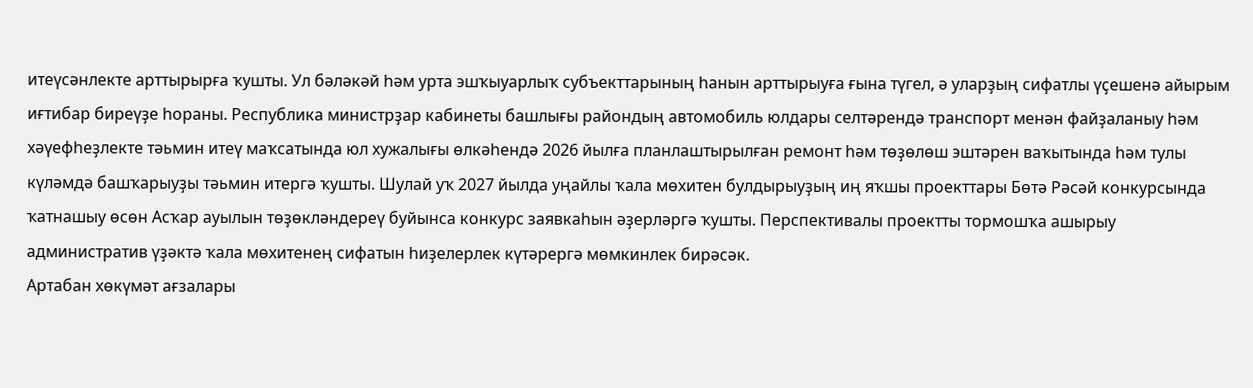итеүсәнлекте арттырырға ҡушты. Ул бәләкәй һәм урта эшҡыуарлыҡ субъекттарының һанын арттырыуға ғына түгел, ә уларҙың сифатлы үҫешенә айырым иғтибар биреүҙе һораны. Республика министрҙар кабинеты башлығы райондың автомобиль юлдары селтәрендә транспорт менән файҙаланыу һәм хәүефһеҙлекте тәьмин итеү маҡсатында юл хужалығы өлкәһендә 2026 йылға планлаштырылған ремонт һәм төҙөлөш эштәрен ваҡытында һәм тулы күләмдә башҡарыуҙы тәьмин итергә ҡушты. Шулай уҡ 2027 йылда уңайлы ҡала мөхитен булдырыуҙың иң яҡшы проекттары Бөтә Рәсәй конкурсында ҡатнашыу өсөн Асҡар ауылын төҙөкләндереү буйынса конкурс заявкаһын әҙерләргә ҡушты. Перспективалы проектты тормошҡа ашырыу административ үҙәктә ҡала мөхитенең сифатын һиҙелерлек күтәрергә мөмкинлек бирәсәк.
Артабан хөкүмәт ағзалары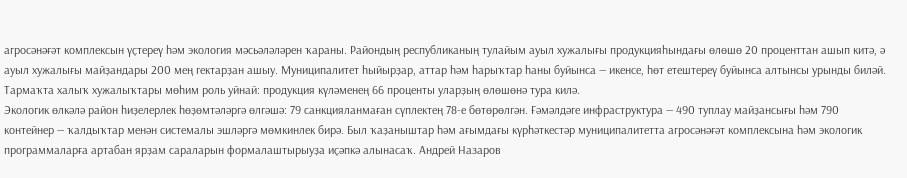агросәнәғәт комплексын үҫтереү һәм экология мәсьәләләрен ҡараны. Райондың республиканың тулайым ауыл хужалығы продукцияһындағы өлөшө 20 проценттан ашып китә, ә ауыл хужалығы майҙандары 200 мең гектарҙан ашыу. Муниципалитет һыйырҙар, аттар һәм һарыҡтар һаны буйынса — икенсе, һөт етештереү буйынса алтынсы урынды биләй. Тармаҡта халыҡ хужалыҡтары мөһим роль уйнай: продукция күләменең 66 проценты уларҙың өлөшөнә тура килә.
Экологик өлкәлә район һиҙелерлек һөҙөмтәләргә өлгәшә: 79 санкцияланмаған сүплектең 78-е бөтөрөлгән. Ғәмәлдәге инфраструктура — 490 туплау майҙансығы һәм 790 контейнер — ҡалдыҡтар менән системалы эшләргә мөмкинлек бирә. Был ҡаҙаныштар һәм ағымдағы күрһәткестәр муниципалитетта агросәнәғәт комплексына һәм экологик программаларға артабан ярҙам сараларын формалаштырыуҙа иҫәпкә алынасаҡ. Андрей Назаров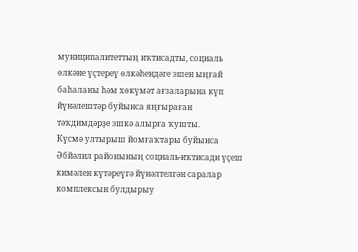муниципалитеттың иҡтисадты, социаль өлкәне үҫтереү өлкәһендәге эшен ыңғай баһаланы һәм хөкүмәт ағзаларына күп йүнәлештәр буйынса яңғыраған тәҡдимдәрҙе эшкә алырға ҡушты.
Күсмә ултырыш йомғаҡтары буйынса Әбйәлил районының социаль-иҡтисади үҫеш кимәлен күтәреүгә йүнәлтелгән саралар комплексын булдырыу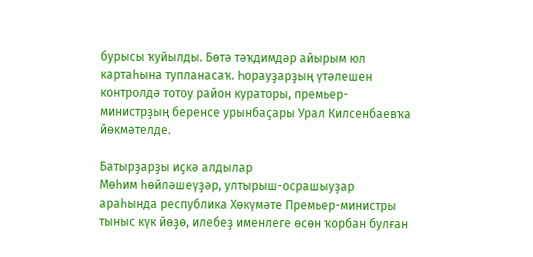бурысы ҡуйылды. Бөтә тәҡдимдәр айырым юл картаһына тупланасаҡ. Һорауҙарҙың үтәлешен контролдә тотоу район кураторы, премьер-министрҙың беренсе урынбаҫары Урал Килсенбаевҡа йөкмәтелде.

Батырҙарҙы иҫкә алдылар
Мөһим һөйләшеүҙәр, ултырыш-осрашыуҙар араһында республика Хөкүмәте Премьер-министры тыныс күк йөҙө, илебеҙ именлеге өсөн ҡорбан булған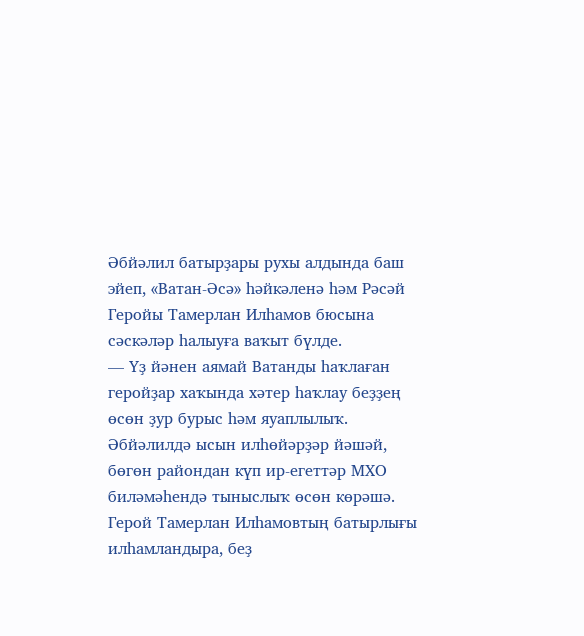Әбйәлил батырҙары рухы алдында баш эйеп, «Ватан-Әсә» һәйкәленә һәм Рәсәй Геройы Тамерлан Илһамов бюсына сәскәләр һалыуға ваҡыт бүлде.
— Үҙ йәнен аямай Ватанды һаҡлаған геройҙар хаҡында хәтер һаҡлау беҙҙең өсөн ҙур бурыс һәм яуаплылыҡ. Әбйәлилдә ысын илһөйәрҙәр йәшәй, бөгөн райондан күп ир-егеттәр МХО биләмәһендә тыныслыҡ өсөн көрәшә. Герой Тамерлан Илһамовтың батырлығы илһамландыра, беҙ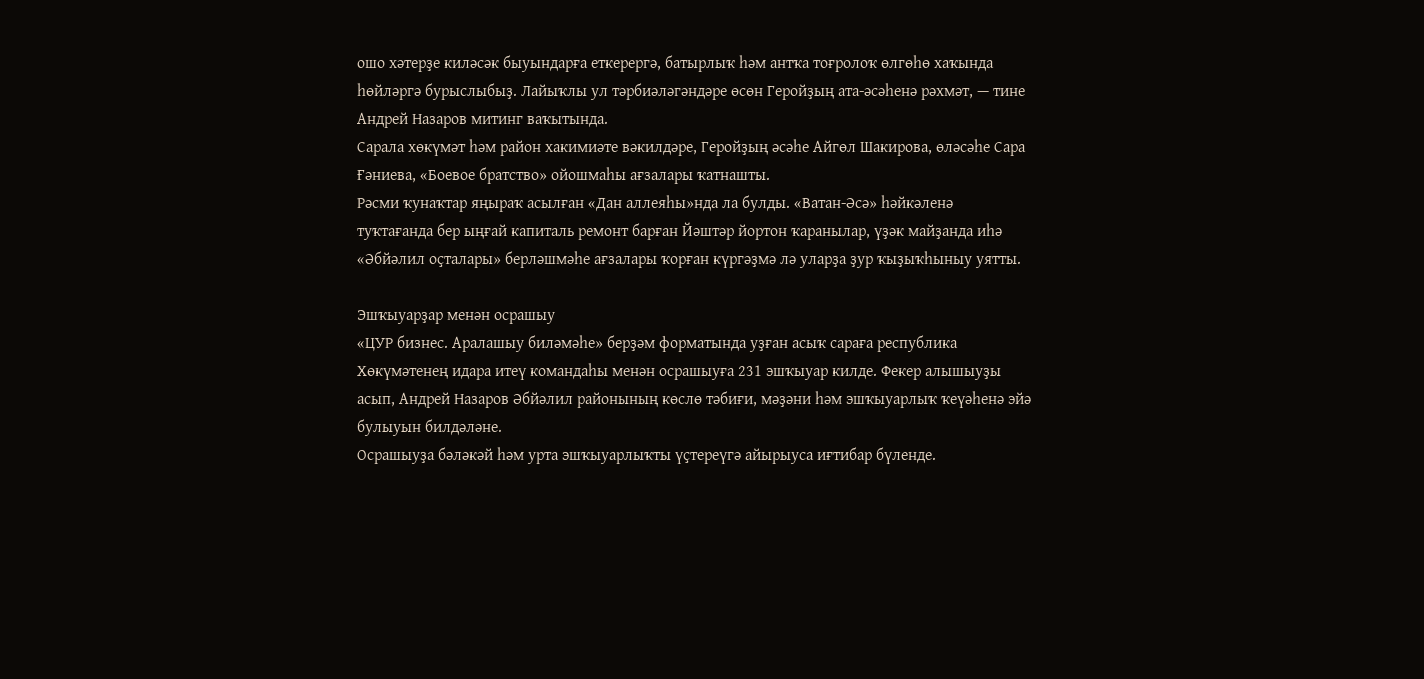ошо хәтерҙе киләсәк быуындарға еткерергә, батырлыҡ һәм антҡа тоғролоҡ өлгөһө хаҡында һөйләргә бурыслыбыҙ. Лайыҡлы ул тәрбиәләгәндәре өсөн Геройҙың ата-әсәһенә рәхмәт, — тине Андрей Назаров митинг ваҡытында.
Сарала хөкүмәт һәм район хакимиәте вәкилдәре, Геройҙың әсәһе Айгөл Шакирова, өләсәһе Сара Ғәниева, «Боевое братство» ойошмаһы ағзалары ҡатнашты.
Рәсми ҡунаҡтар яңыраҡ асылған «Дан аллеяһы»нда ла булды. «Ватан-Әсә» һәйкәленә туҡтағанда бер ыңғай капиталь ремонт барған Йәштәр йортон ҡаранылар, үҙәк майҙанда иһә «Әбйәлил оҫталары» берләшмәһе ағзалары ҡорған күргәҙмә лә уларҙа ҙур ҡыҙыҡһыныу уятты.

Эшҡыуарҙар менән осрашыу
«ЦУР бизнес. Аралашыу биләмәһе» берҙәм форматында уҙған асыҡ сараға республика Хөкүмәтенең идара итеү командаһы менән осрашыуға 231 эшҡыуар килде. Фекер алышыуҙы асып, Андрей Назаров Әбйәлил районының көслө тәбиғи, мәҙәни һәм эшҡыуарлыҡ ҡеүәһенә эйә булыуын билдәләне.
Осрашыуҙа бәләкәй һәм урта эшҡыуарлыҡты үҫтереүгә айырыуса иғтибар бүленде.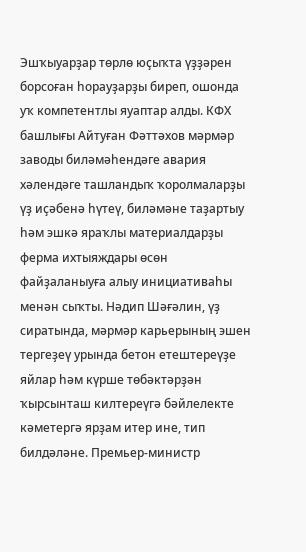Эшҡыуарҙар төрлө юҫыҡта үҙҙәрен борсоған һорауҙарҙы биреп, ошонда уҡ компетентлы яуаптар алды. КФХ башлығы Айтуған Фәттәхов мәрмәр заводы биләмәһендәге авария хәлендәге ташландыҡ ҡоролмаларҙы үҙ иҫәбенә һүтеү, биләмәне таҙартыу һәм эшкә яраҡлы материалдарҙы ферма ихтыяждары өсөн файҙаланыуға алыу инициативаһы менән сыҡты. Нәдип Шәғәлин, үҙ сиратында, мәрмәр карьерының эшен тергеҙеү урында бетон етештереүҙе яйлар һәм күрше төбәктәрҙән ҡырсынташ килтереүгә бәйлелекте кәметергә ярҙам итер ине, тип билдәләне. Премьер-министр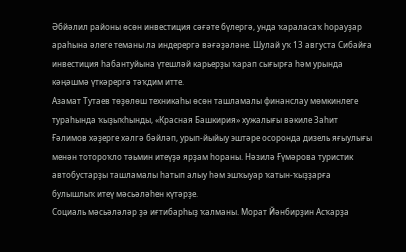Әбйәлил районы өсөн инвестиция сәғәте бүлергә, унда ҡараласаҡ һорауҙар араһына әлеге теманы ла индерергә вәғәҙәләне. Шулай уҡ 13 августа Сибайға инвестиция һабантуйына үтешләй карьерҙы ҡарап сығырға һәм урында кәңәшмә үткәрергә тәҡдим итте.
Азамат Тутаев төҙөлөш техникаһы өсөн ташламалы финанслау мөмкинлеге тураһында ҡыҙыҡһынды, «Красная Башкирия» хужалығы вәкиле Заһит Ғәлимов хәҙерге хәлгә бәйләп, урып-йыйыу эштәре осоронда дизель яғыулығы менән тотороҡло тәьмин итеүҙә ярҙам һораны. Нәзилә Ғүмәрова туристик автобустарҙы ташламалы һатып алыу һәм эшҡыуар ҡатын-ҡыҙҙарға булышлыҡ итеү мәсьәләһен күтәрҙе.
Социаль мәсьәләләр ҙә иғтибарһыҙ ҡалманы. Морат Йәнбирҙин Асҡарҙа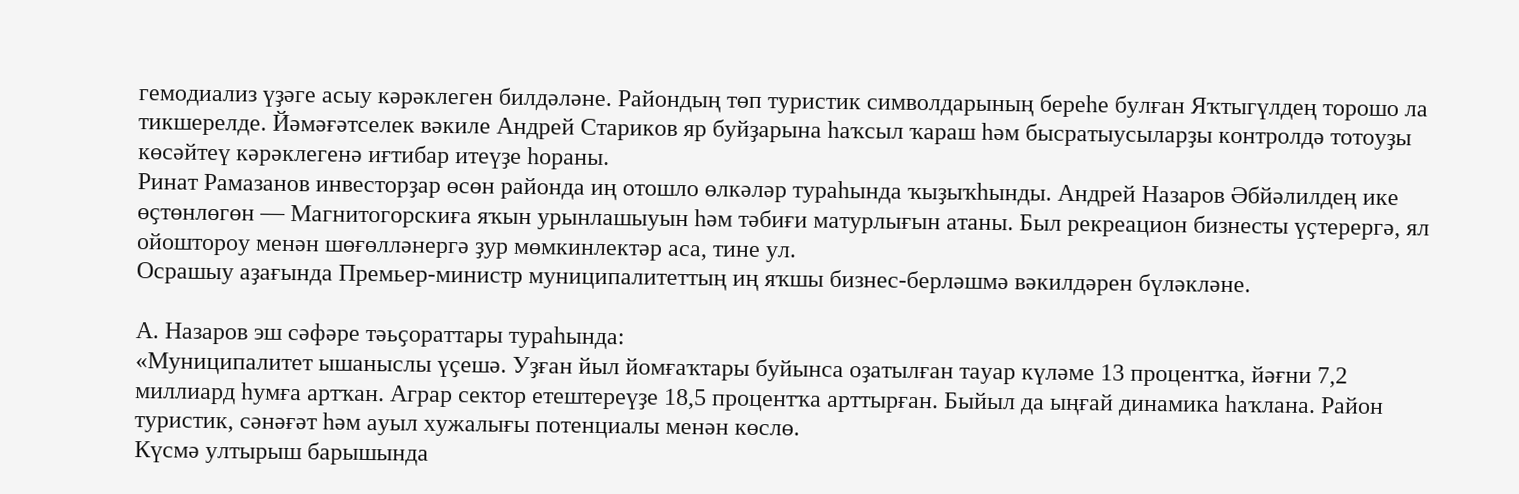гемодиализ үҙәге асыу кәрәклеген билдәләне. Райондың төп туристик символдарының береһе булған Яҡтыгүлдең торошо ла тикшерелде. Йәмәғәтселек вәкиле Андрей Стариков яр буйҙарына һаҡсыл ҡараш һәм бысратыусыларҙы контролдә тотоуҙы көсәйтеү кәрәклегенә иғтибар итеүҙе һораны.
Ринат Рамазанов инвесторҙар өсөн районда иң отошло өлкәләр тураһында ҡыҙыҡһынды. Андрей Назаров Әбйәлилдең ике өҫтөнлөгөн — Магнитогорскиға яҡын урынлашыуын һәм тәбиғи матурлығын атаны. Был рекреацион бизнесты үҫтерергә, ял ойоштороу менән шөғөлләнергә ҙур мөмкинлектәр аса, тине ул.
Осрашыу аҙағында Премьер-министр муниципалитеттың иң яҡшы бизнес-берләшмә вәкилдәрен бүләкләне.

А. Назаров эш сәфәре тәьҫораттары тураһында:
«Муниципалитет ышаныслы үҫешә. Уҙған йыл йомғаҡтары буйынса оҙатылған тауар күләме 13 процентҡа, йәғни 7,2 миллиард һумға артҡан. Аграр сектор етештереүҙе 18,5 процентҡа арттырған. Быйыл да ыңғай динамика һаҡлана. Район туристик, сәнәғәт һәм ауыл хужалығы потенциалы менән көслө.
Күсмә ултырыш барышында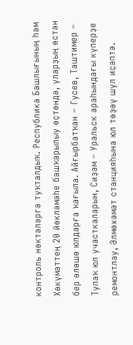контроль нөктәләргә туҡталдыҡ. Республика Башлығының һәм Хөкүмәттең 20 йөкләмәһе башҡарылыу өҫтөндә, уларҙың өстән бер өлөшө юлдарға ҡағыла. Айғырбатҡан – Гусев, Таштимер – Тупаҡ юл участкаларын, Сиҙәм – Уральск араһындағы күперҙе ремонтлау, Әлмөхәмәт станцияһына юл төҙөү шул иҫәптә.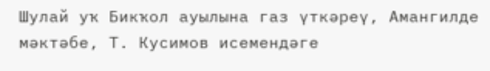Шулай уҡ Бикҡол ауылына газ үткәреү, Амангилде мәктәбе, Т. Кусимов исемендәге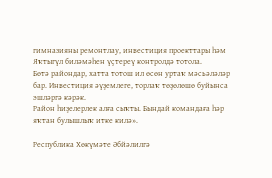гимназияны ремонтлау, инвестиция проекттары һәм Яҡтыгүл биләмәһен үҫтереү контролдә тотола.
Бөтә райондар, хатта тотош ил өсөн уртаҡ мәсьәләләр бар. Инвестиция әүҙемлеге, торлаҡ төҙөлөшө буйынса эшләргә кәрәк.
Район һиҙелерлек алға сыҡты. Бындай командаға һәр яҡтан булышлыҡ итке килә».

Республика Хөкүмәте Әбйәлилгә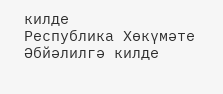килде
Республика Хөкүмәте Әбйәлилгә килде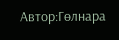Автор:Гөлнара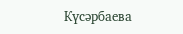Күсәрбаева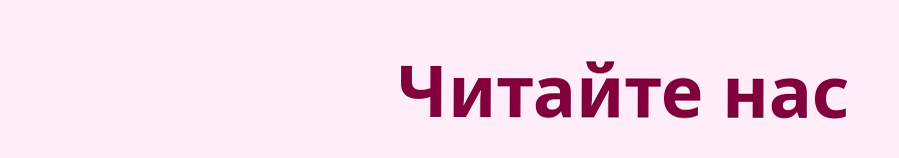Читайте нас